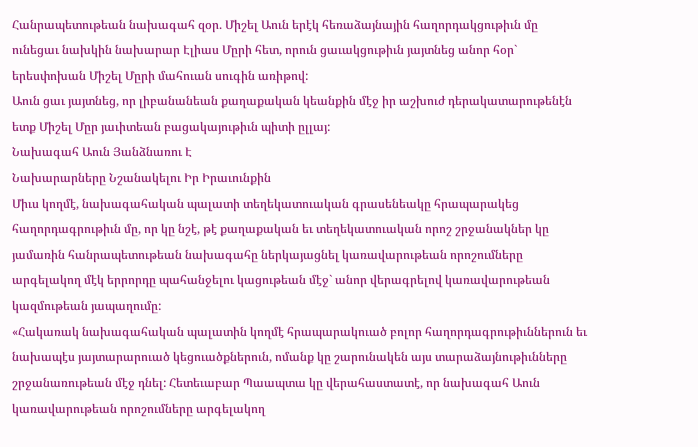Հանրապետութեան նախագահ զօր. Միշել Աուն երէկ հեռաձայնային հաղորդակցութիւն մը ունեցաւ նախկին նախարար Էլիաս Մըրի հետ, որուն ցաւակցութիւն յայտնեց անոր հօր` երեսփոխան Միշել Մըրի մահուան սուգին առիթով:
Աուն ցաւ յայտնեց, որ լիբանանեան քաղաքական կեանքին մէջ իր աշխուժ դերակատարութենէն ետք Միշել Մըր յաւիտեան բացակայութիւն պիտի ըլլայ:
Նախագահ Աուն Յանձնառու Է
Նախարարները Նշանակելու Իր Իրաւունքին
Միւս կողմէ, նախագահական պալատի տեղեկատուական գրասենեակը հրապարակեց հաղորդագրութիւն մը, որ կը նշէ, թէ քաղաքական եւ տեղեկատուական որոշ շրջանակներ կը յամառին հանրապետութեան նախագահը ներկայացնել կառավարութեան որոշումները արգելակող մէկ երրորդը պահանջելու կացութեան մէջ` անոր վերագրելով կառավարութեան կազմութեան յապաղումը:
«Հակառակ նախագահական պալատին կողմէ հրապարակուած բոլոր հաղորդագրութիւններուն եւ նախապէս յայտարարուած կեցուածքներուն, ոմանք կը շարունակեն այս տարաձայնութիւնները շրջանառութեան մէջ դնել: Հետեւաբար Պաապտա կը վերահաստատէ, որ նախագահ Աուն կառավարութեան որոշումները արգելակող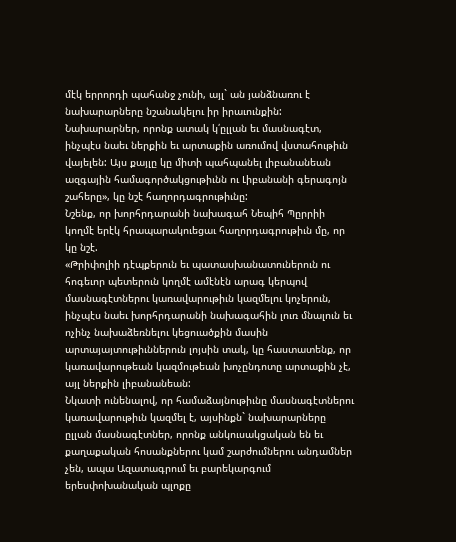մէկ երրորդի պահանջ չունի, այլ` ան յանձնառու է նախարարները նշանակելու իր իրաւունքին: Նախարարներ, որոնք ատակ կ՛ըլլան եւ մասնագէտ, ինչպէս նաեւ ներքին եւ արտաքին առումով վստահութիւն վայելեն: Այս քայլը կը միտի պահպանել լիբանանեան ազգային համագործակցութիւնն ու Լիբանանի գերագոյն շահերը», կը նշէ հաղորդագրութիւնը:
Նշենք, որ խորհրդարանի նախագահ Նեպիհ Պըրրիի կողմէ երէկ հրապարակուեցաւ հաղորդագրութիւն մը, որ կը նշէ.
«Թրիփոլիի դէպքերուն եւ պատասխանատուներուն ու հոգեւոր պետերուն կողմէ ամէնէն արագ կերպով մասնագէտներու կառավարութիւն կազմելու կոչերուն, ինչպէս նաեւ խորհրդարանի նախագահին լուռ մնալուն եւ ոչինչ նախաձեռնելու կեցուածքին մասին արտայայտութիւններուն լոյսին տակ, կը հաստատենք, որ կառավարութեան կազմութեան խոչընդոտը արտաքին չէ, այլ ներքին լիբանանեան:
Նկատի ունենալով, որ համաձայնութիւնը մասնագէտներու կառավարութիւն կազմել է, այսինքն` նախարարները ըլլան մասնագէտներ, որոնք անկուսակցական են եւ քաղաքական հոսանքներու կամ շարժումներու անդամներ չեն, ապա Ազատագրում եւ բարեկարգում երեսփոխանական պլոքը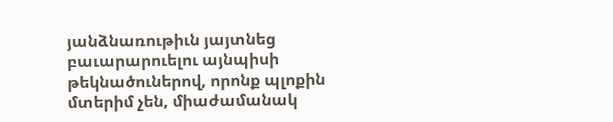յանձնառութիւն յայտնեց բաւարարուելու այնպիսի թեկնածուներով, որոնք պլոքին մտերիմ չեն, միաժամանակ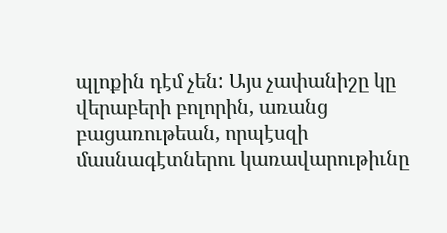պլոքին դէմ չեն: Այս չափանիշը կը վերաբերի բոլորին, առանց բացառութեան, որպէսզի մասնագէտներու կառավարութիւնը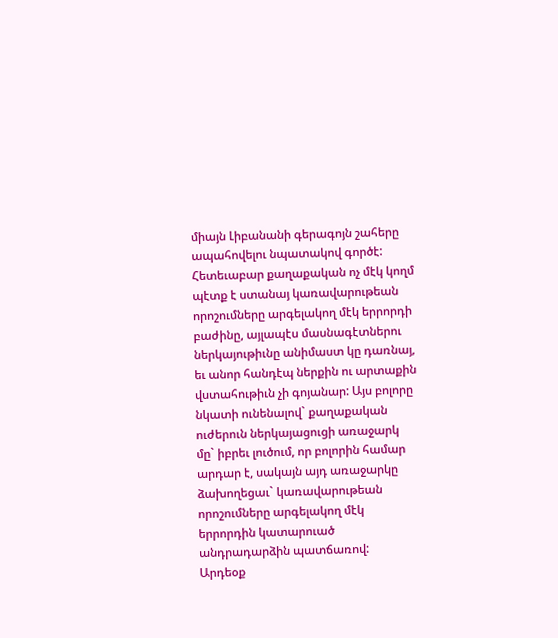միայն Լիբանանի գերագոյն շահերը ապահովելու նպատակով գործէ:
Հետեւաբար քաղաքական ոչ մէկ կողմ պէտք է ստանայ կառավարութեան որոշումները արգելակող մէկ երրորդի բաժինը, այլապէս մասնագէտներու ներկայութիւնը անիմաստ կը դառնայ, եւ անոր հանդէպ ներքին ու արտաքին վստահութիւն չի գոյանար: Այս բոլորը նկատի ունենալով` քաղաքական ուժերուն ներկայացուցի առաջարկ մը` իբրեւ լուծում, որ բոլորին համար արդար է, սակայն այդ առաջարկը ձախողեցաւ` կառավարութեան որոշումները արգելակող մէկ երրորդին կատարուած անդրադարձին պատճառով:
Արդեօք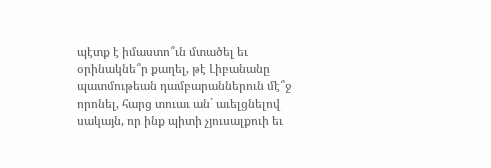պէտք է իմաստո՞ւն մտածել եւ օրինակնե՞ր քաղել, թէ Լիբանանը պատմութեան դամբարաններուն մէ՞ջ որոնել, հարց տուաւ ան` աւելցնելով սակայն, որ ինք պիտի չյուսալքուի եւ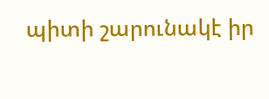պիտի շարունակէ իր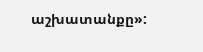աշխատանքը»: